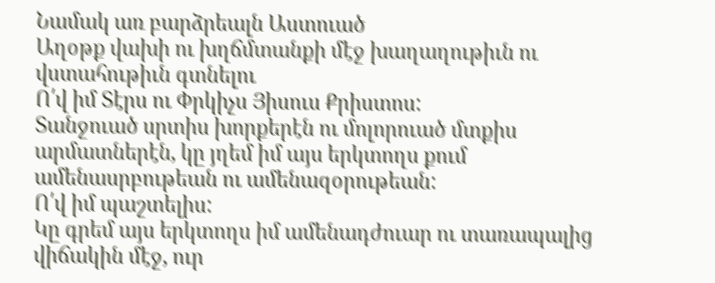Նամակ առ բարձրեալն Աստուած
Աղօթք վախի ու խղճմտանքի մէջ խաղաղութիւն ու վստահութիւն գտնելու
Ո՛վ իմ Տէրս ու Փրկիչս Յիսուս Քրիստոս:
Տանջուած սրտիս խորքերէն ու մոլորուած մտքիս արմատներէն, կը յղեմ իմ այս երկտողս քում ամենասրբութեան ու ամենազօրութեան:
Ո՛վ իմ պաշտելիս:
Կը գրեմ այս երկտողս իմ ամենադժուար ու տառապալից վիճակին մէջ, ուր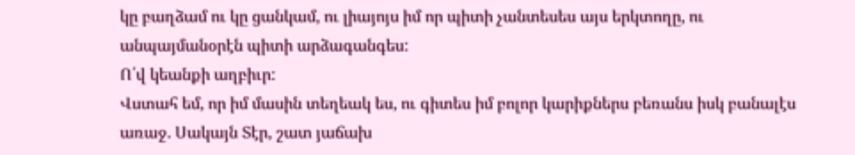կը բաղձամ ու կը ցանկամ, ու լիայոյս իմ որ պիտի չանտեսես այս երկտողը, ու անպայմանօրէն պիտի արձագանգես:
Ո՛վ կեանքի աղբիւր:
Վստահ եմ, որ իմ մասին տեղեակ ես, ու գիտես իմ բոլոր կարիքներս բեռանս իսկ բանալէս առաջ. Սակայն Տէր, շատ յաճախ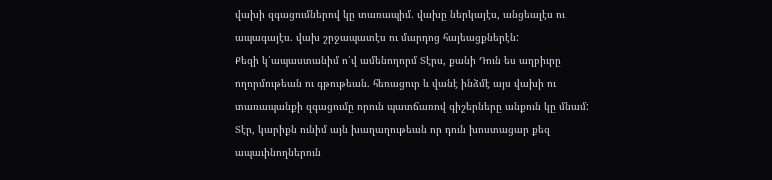վախի զգացումներով կը տառապիմ. վախը ներկայէս, անցեալէս ու ապագայէս. վախ շրջապատէս ու մարդոց հայեացքներէն:
Քեզի կ՛ապաստանիմ ո՛վ ամենողորմ Տէրս, քանի Դուն ես աղբիւրը ողորմութեան ու գթութեան. հեռացուր և վանէ ինձմէ այս վախի ու տառապանքի զգացումը որուն պատճառով գիշերները անքուն կը մնամ: Տէր, կարիքն ունիմ այն խաղաղութեան որ դուն խոստացար քեզ ապաւինողներուն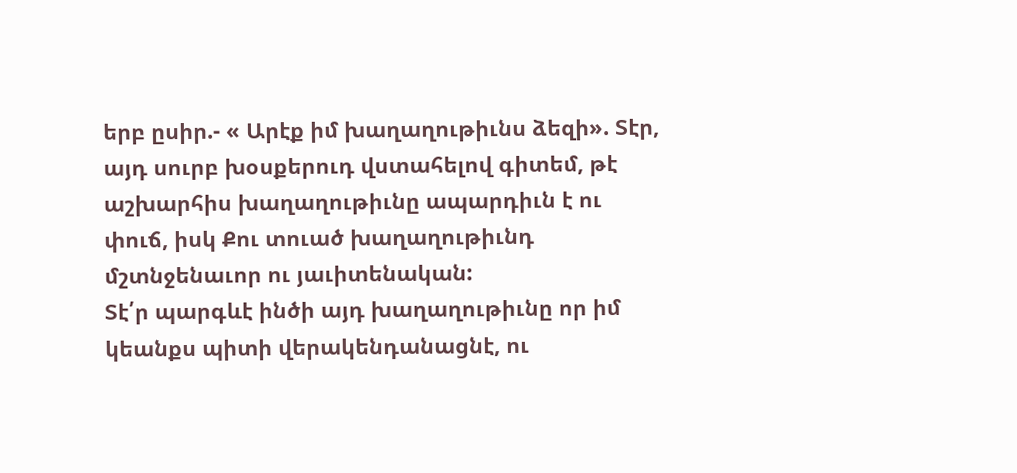երբ ըսիր.- « Արէք իմ խաղաղութիւնս ձեզի». Տէր, այդ սուրբ խօսքերուդ վստահելով գիտեմ, թէ աշխարհիս խաղաղութիւնը ապարդիւն է ու փուճ, իսկ Քու տուած խաղաղութիւնդ մշտնջենաւոր ու յաւիտենական:
Տէ՛ր պարգևէ ինծի այդ խաղաղութիւնը որ իմ կեանքս պիտի վերակենդանացնէ, ու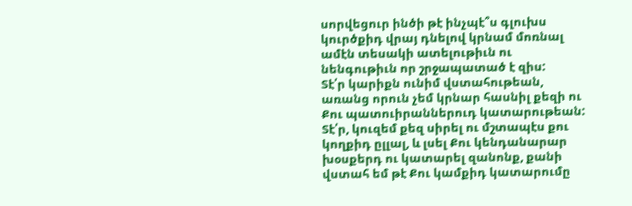սորվեցուր ինծի թէ ինչպէ՞ս գլուխս կուրծքիդ վրայ դնելով կրնամ մոռնալ ամէն տեսակի ատելութիւն ու նենգութիւն որ շրջապատած է զիս:
Տէ՛ր կարիքն ունիմ վստահութեան, առանց որուն չեմ կրնար հասնիլ քեզի ու Քու պատուիրաններուդ կատարութեան:
Տէ՛ր, կուզեմ քեզ սիրել ու մշտապէս քու կողքիդ ըլլալ, և լսել Քու կենդանարար խօսքերդ ու կատարել զանոնք, քանի վստահ եմ թէ Քու կամքիդ կատարումը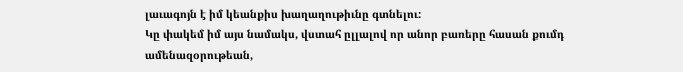լաւագոյն է իմ կեանքիս խաղաղութիւնը գտնելու:
Կը փակեմ իմ այս նամակս, վստահ ըլլալով որ անոր բառերը հասան քումդ ամենազօրութեան,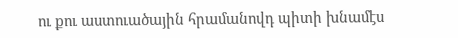ու քու աստուածային հրամանովդ պիտի խնամէս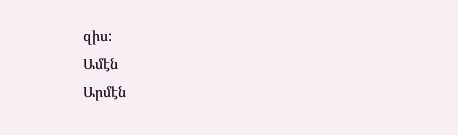զիս:
Ամէն
Արմէն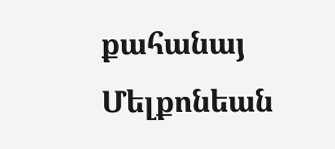քահանայ Մելքոնեան